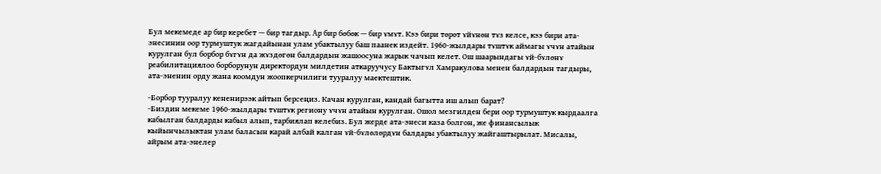Бул мекемеде ар бир керебет — бир тагдыр. Ар бир бɵбɵк — бир ʏмʏт. Кээ бири тɵрɵт ʏйʏнɵн тʏз келсе, кээ бири ата-энесинин оор турмуштук жагдайынан улам убактылуу баш паанек издейт. 1960-жылдары тʏштʏк аймагы ʏчʏн атайын курулган бул борбор бʏгʏн да жʏздɵгɵн балдардын жашоосуна жарык чачып келет. Ош шаарындагы ʏй-бʏлɵнʏ реабилитациялоо борборунун директордун милдетин аткаруучусу Бактыгʏл Хамракулова менен балдардын тагдыры, ата-эненин орду жана коомдун жоопкерчилиги тууралуу маектештик.

-Борбор тууралуу кененирээк айтып берсеңиз. Качан курулган, кандай багытта иш алып барат?
-Биздин мекеме 1960-жылдары тʏштʏк региону ʏчʏн атайын курулган. Ошол мезгилден бери оор турмуштук кырдаалга кабылган балдарды кабыл алып, тарбиялап келебиз. Бул жерде ата-энеси каза болгон, же финансылык кыйынчылыктан улам баласын карай албай калган ʏй-бʏлɵлɵрдʏн балдары убактылуу жайгаштырылат. Мисалы, айрым ата-энелер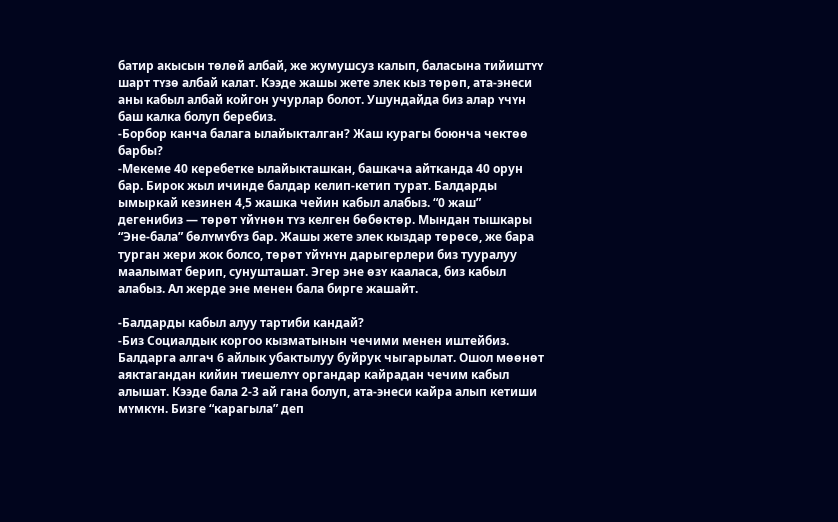батир акысын тɵлɵй албай, же жумушсуз калып, баласына тийиштʏʏ шарт тʏзɵ албай калат. Кээде жашы жете элек кыз тɵрɵп, ата-энеси аны кабыл албай койгон учурлар болот. Ушундайда биз алар ʏчʏн баш калка болуп беребиз.
-Борбор канча балага ылайыкталган? Жаш курагы боюнча чектɵɵ барбы?
-Мекеме 40 керебетке ылайыкташкан, башкача айтканда 40 орун бар. Бирок жыл ичинде балдар келип-кетип турат. Балдарды ымыркай кезинен 4,5 жашка чейин кабыл алабыз. “0 жаш” дегенибиз — тɵрɵт ʏйʏнɵн тʏз келген бɵбɵктɵр. Мындан тышкары “Эне-бала” бɵлʏмʏбʏз бар. Жашы жете элек кыздар тɵрɵсɵ, же бара турган жери жок болсо, тɵрɵт ʏйʏнʏн дарыгерлери биз тууралуу маалымат берип, сунушташат. Эгер эне ɵзʏ кааласа, биз кабыл алабыз. Ал жерде эне менен бала бирге жашайт.

-Балдарды кабыл алуу тартиби кандай?
-Биз Социалдык коргоо кызматынын чечими менен иштейбиз. Балдарга алгач 6 айлык убактылуу буйрук чыгарылат. Ошол мɵɵнɵт аяктагандан кийин тиешелʏʏ органдар кайрадан чечим кабыл алышат. Кээде бала 2-3 ай гана болуп, ата-энеси кайра алып кетиши мʏмкʏн. Бизге “карагыла” деп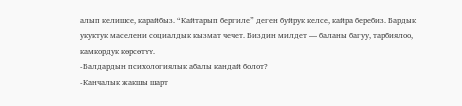алып келишсе, карайбыз. “Кайтарып бергиле” деген буйрук келсе, кайра беребиз. Бардык укуктук маселени социалдык кызмат чечет. Биздин милдет — баланы багуу, тарбиялоо, камкордук кɵрсɵтʏʏ.
-Балдардын психологиялык абалы кандай болот?
-Канчалык жакшы шарт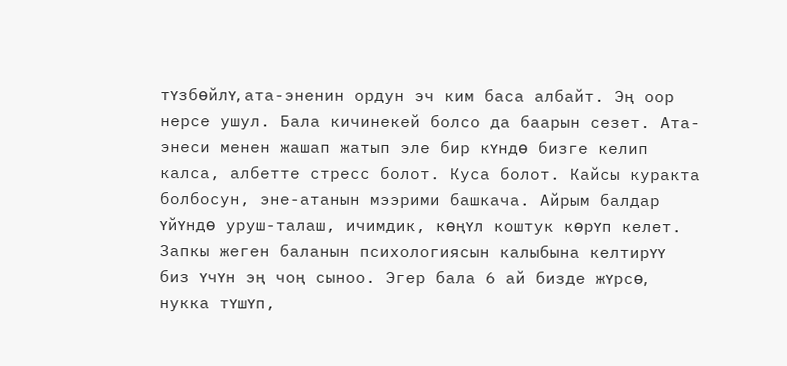тʏзбɵйлʏ, ата-эненин ордун эч ким баса албайт. Эң оор нерсе ушул. Бала кичинекей болсо да баарын сезет. Ата-энеси менен жашап жатып эле бир кʏндɵ бизге келип калса, албетте стресс болот. Куса болот. Кайсы куракта болбосун, эне-атанын мээрими башкача. Айрым балдар ʏйʏндɵ уруш-талаш, ичимдик, кɵңʏл коштук кɵрʏп келет. Запкы жеген баланын психологиясын калыбына келтирʏʏ биз ʏчʏн эң чоң сыноо. Эгер бала 6 ай бизде жʏрсɵ, нукка тʏшʏп,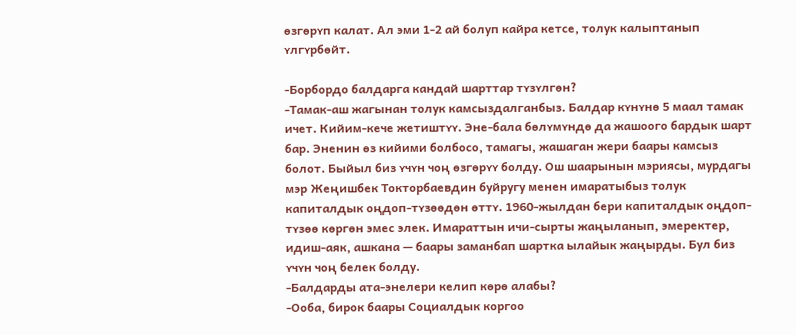ɵзгɵрʏп калат. Ал эми 1-2 ай болуп кайра кетсе, толук калыптанып ʏлгʏрбɵйт.

-Борбордо балдарга кандай шарттар тʏзʏлгɵн?
-Тамак-аш жагынан толук камсыздалганбыз. Балдар кʏнʏнɵ 5 маал тамак ичет. Кийим-кече жетиштʏʏ. Эне-бала бɵлʏмʏндɵ да жашоого бардык шарт бар. Эненин ɵз кийими болбосо, тамагы, жашаган жери баары камсыз болот. Быйыл биз ʏчʏн чоң ɵзгɵрʏʏ болду. Ош шаарынын мэриясы, мурдагы мэр Жеңишбек Токторбаевдин буйругу менен имаратыбыз толук капиталдык оңдоп-тʏзɵɵдɵн ɵттʏ. 1960-жылдан бери капиталдык оңдоп-тʏзɵɵ кɵргɵн эмес элек. Имараттын ичи-сырты жаңыланып, эмеректер, идиш-аяк, ашкана — баары заманбап шартка ылайык жаңырды. Бул биз ʏчʏн чоң белек болду.
-Балдарды ата-энелери келип кɵрɵ алабы?
-Ооба, бирок баары Социалдык коргоо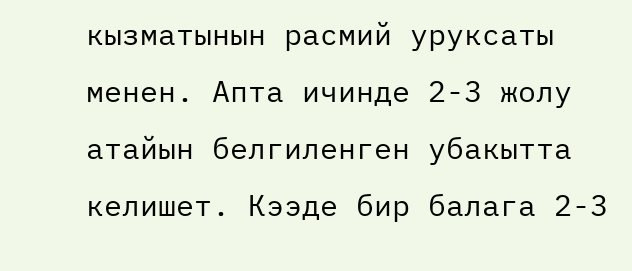кызматынын расмий уруксаты менен. Апта ичинде 2-3 жолу атайын белгиленген убакытта келишет. Кээде бир балага 2-3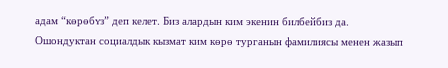адам “кɵрɵбʏз” деп келет. Биз алардын ким экенин билбейбиз да. Ошондуктан социалдык кызмат ким кɵрɵ турганын фамилиясы менен жазып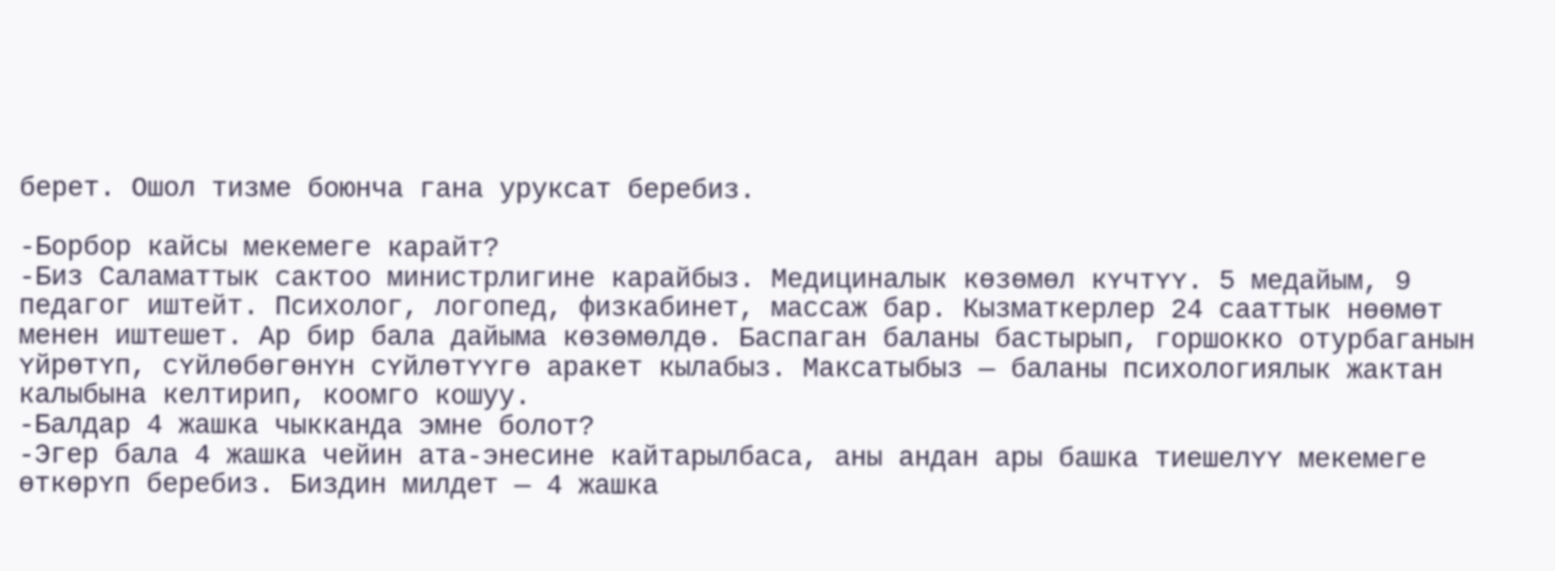берет. Ошол тизме боюнча гана уруксат беребиз.

-Борбор кайсы мекемеге карайт?
-Биз Саламаттык сактоо министрлигине карайбыз. Медициналык кɵзɵмɵл кʏчтʏʏ. 5 медайым, 9 педагог иштейт. Психолог, логопед, физкабинет, массаж бар. Кызматкерлер 24 сааттык нɵɵмɵт менен иштешет. Ар бир бала дайыма кɵзɵмɵлдɵ. Баспаган баланы бастырып, горшокко отурбаганын ʏйрɵтʏп, сʏйлɵбɵгɵнʏн сʏйлɵтʏʏгɵ аракет кылабыз. Максатыбыз — баланы психологиялык жактан калыбына келтирип, коомго кошуу.
-Балдар 4 жашка чыкканда эмне болот?
-Эгер бала 4 жашка чейин ата-энесине кайтарылбаса, аны андан ары башка тиешелʏʏ мекемеге ɵткɵрʏп беребиз. Биздин милдет — 4 жашка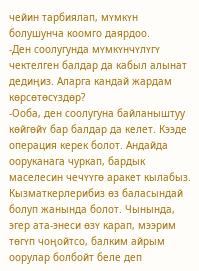чейин тарбиялап, мʏмкʏн болушунча коомго даярдоо.
-Ден соолугунда мʏмкʏнчʏлʏгʏ чектелген балдар да кабыл алынат дедиңиз. Аларга кандай жардам кɵрсɵтɵсʏздɵр?
-Ооба, ден соолугуна байланыштуу кɵйгɵйʏ бар балдар да келет. Кээде операция керек болот. Андайда ооруканага чуркап, бардык маселесин чечʏʏгɵ аракет кылабыз. Кызматкерлерибиз ɵз баласындай болуп жанында болот. Чынында, эгер ата-энеси ɵзʏ карап, мээрим тɵгʏп чоңойтсо, балким айрым оорулар болбойт беле деп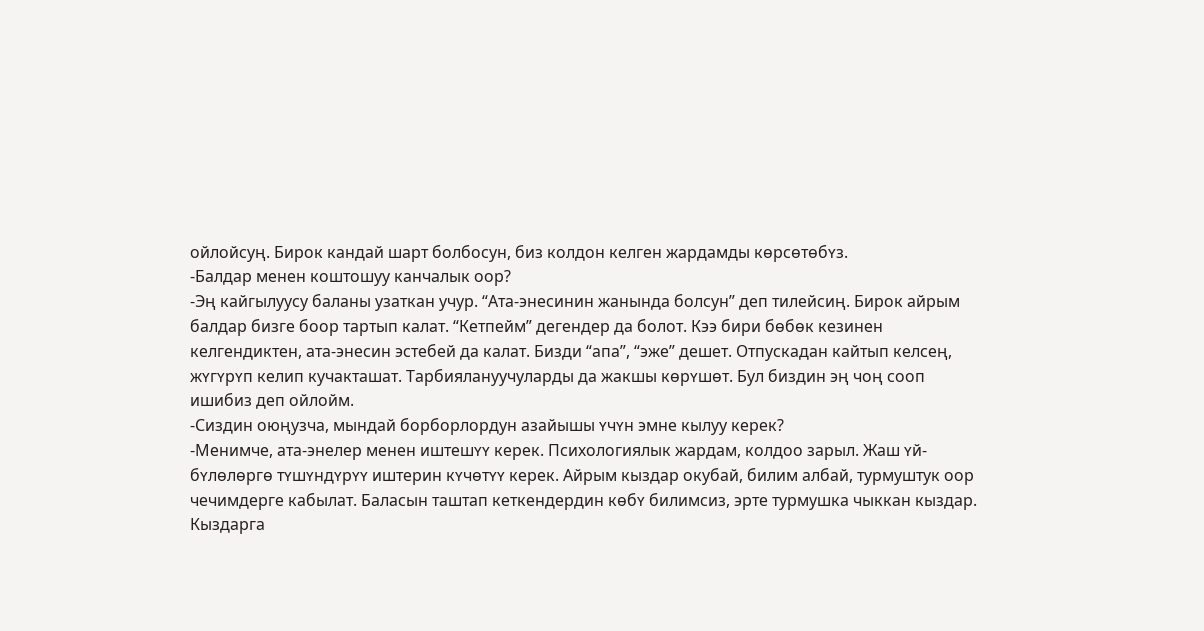ойлойсуң. Бирок кандай шарт болбосун, биз колдон келген жардамды кɵрсɵтɵбʏз.
-Балдар менен коштошуу канчалык оор?
-Эң кайгылуусу баланы узаткан учур. “Ата-энесинин жанында болсун” деп тилейсиң. Бирок айрым балдар бизге боор тартып калат. “Кетпейм” дегендер да болот. Кээ бири бɵбɵк кезинен келгендиктен, ата-энесин эстебей да калат. Бизди “апа”, “эже” дешет. Отпускадан кайтып келсең, жʏгʏрʏп келип кучакташат. Тарбиялануучуларды да жакшы кɵрʏшɵт. Бул биздин эң чоң сооп ишибиз деп ойлойм.
-Сиздин оюңузча, мындай борборлордун азайышы ʏчʏн эмне кылуу керек?
-Менимче, ата-энелер менен иштешʏʏ керек. Психологиялык жардам, колдоо зарыл. Жаш ʏй-бʏлɵлɵргɵ тʏшʏндʏрʏʏ иштерин кʏчɵтʏʏ керек. Айрым кыздар окубай, билим албай, турмуштук оор чечимдерге кабылат. Баласын таштап кеткендердин кɵбʏ билимсиз, эрте турмушка чыккан кыздар. Кыздарга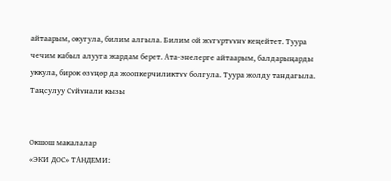айтаарым, окугула, билим алгыла. Билим ой жʏгʏртʏʏнʏ кеңейтет. Туура чечим кабыл алууга жардам берет. Ата-энелерге айтаарым, балдарыңарды уккула, бирок ɵзʏңɵр да жоопкерчиликтʏʏ болгула. Туура жолду тандагыла.
Таңсулуу Сʏйʏнали кызы


Окшош макалалар
«ЭКИ ДОС» ТАНДЕМИ: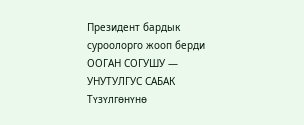Президент бардык суроолорго жооп берди
ООГАН СОГУШУ — УНУТУЛГУС САБАК
Тʏзʏлгɵнʏнɵ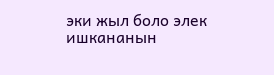эки жыл боло элек ишкананын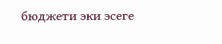бюджети эки эсеге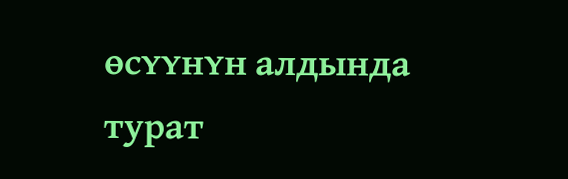ɵсʏʏнʏн алдында турат